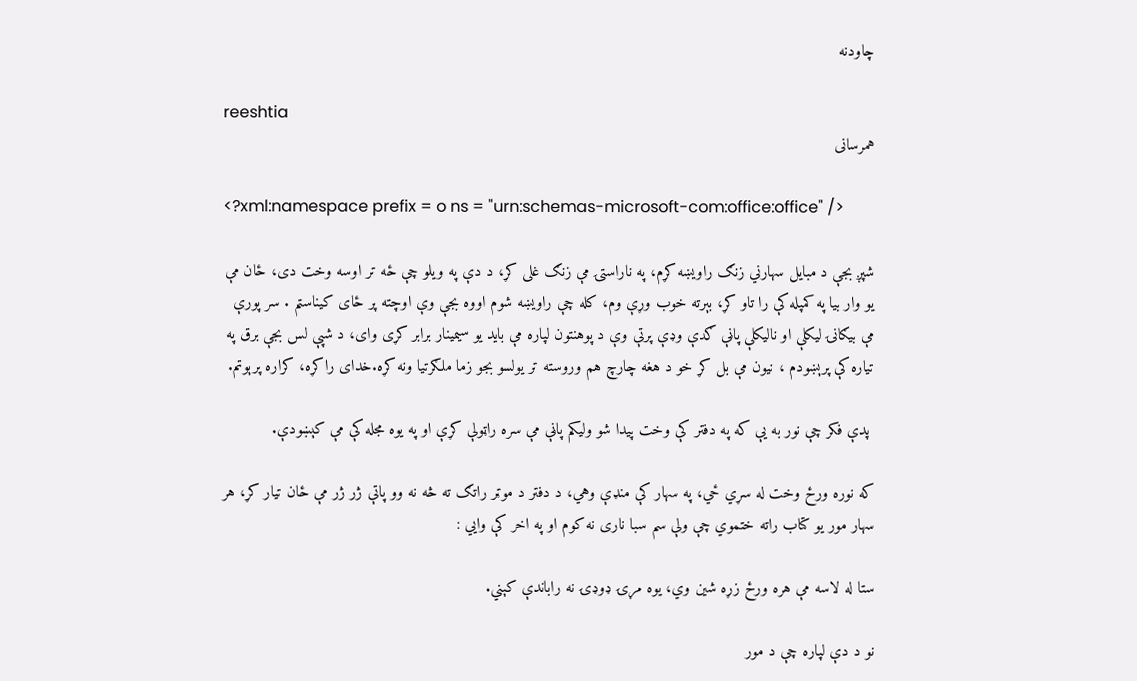چاودنه

reeshtia
همرسانی

<?xml:namespace prefix = o ns = "urn:schemas-microsoft-com:office:office" />

شپږ بجې د مبایل سهارني زنګ راويښه کړم، په ناراستۍ مې زنګ غلی کړ، د دې په ویلو چې ځه تر اوسه وخت دی، ځان مې یو وار بیا په کمپله کې را تاو کړ، بېرته خوب وړې وم، کله چې راویښه شوم اووه بجې وې اوچته پر ځای کیناستم . سر پورې مې بیګانۍ لیکلې او نالیکلې پاڼې ګدې وډې پرتې وې د پوهنتون لپاره مې باید یو سیمینار برابر کړی وای، د شپې لس بجې برق په تیاره کې پرېښودم ، نیون مې بل کړ خو د هغه چارچ هم وروسته تر یولسو بجو زما ملګرتیا ونه کړه.خدای راکړه، کراره پرېوتم.

 پدې فکر چې نور به یې که په دفتر کې وخت پیدا شو ولیکم پاڼې مې سره راټولې کړې او په یوه مجله کې مې کېښودې.

که نوره ورځ وخت له سړي ځي، په سهار کې منډې وهي، د دفتر د موټر راتګ ته څه نه وو پاتې ژر ژر مې ځان تیار کړ، هر سهار مور یو کتاب راته ختموي چې ولې سم سبا ناری نه کوم او په اخر کې وایي :

ستا له لاسه مې هره ورځ زړه شین وي، یوه مړۍ ډوډۍ نه راباندې کېني.

نو د دې لپاره چې د مور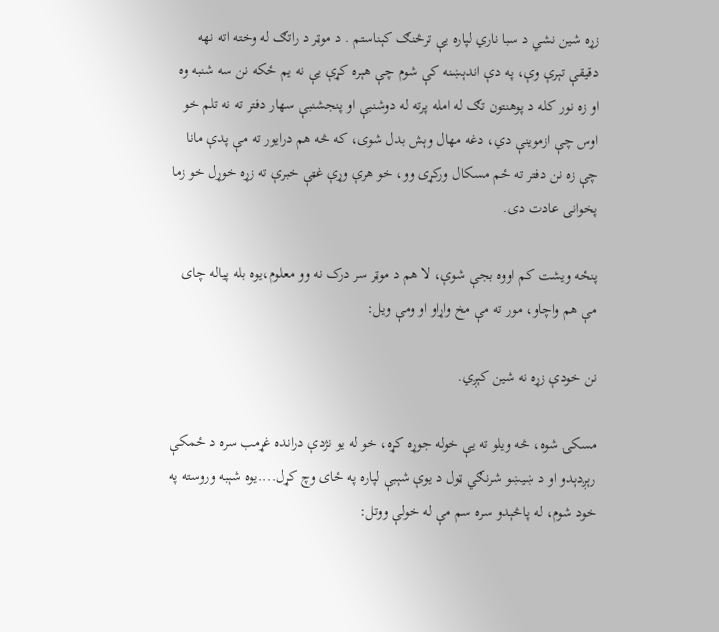زړه شین نشي د سبا ناري لپاره یې ترڅنګ کېناستم . د موټر د راتګ له وخته اته نهه دقیقې تېرې وې، په دې اندېښنه کې شوم چې هېره کړې یې نه یم ځکه نن سه شنبه وه او زه نور کله د پوهنتون تګ له امله پرته له دوشنبې او پنجشنبې سهار دفتر ته نه تلم خو اوس چې ازموینې دي، دغه مهال وېش بدل شوی، که څه هم درایور ته مې پدې مانا چې زه نن دفتر ته ځم مسکال ورکړی وو، خو هرې وړې غټې خبرې ته زړه خوړل خو زما پخوانی عادت دی.

پنځه ویشت کم اووه بجې شوې، لا هم د موټر سر درک نه وو معلوم،یوه بله پیاله چای مې هم واچاو، مور ته مې مخ واړاو او ومې ویل:

نن خودې زړه نه شین کېږي.

مسکۍ شوه، څه ویلو ته یې خوله جوړه کړه، خو له یو نژدې درانده غړمب سره د ځمکې رېږدېدو او د ښیښو شرنګي ټول د یوې شېبې لپاره په ځای وچ کړل....یوه شېبه وروسته په خود شوم، له پاڅېدو سره سم مې له خولې ووتل: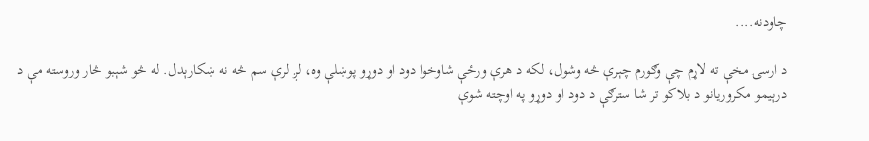چاودنه....

د ارسۍ مخې ته لاړم چې وګورم چېرې څه وشول، لکه د هرې ورځې شاوخوا دود او دوړو پوښلې وه، لږ لرې سم څه نه ښکارېدل. له څو شېبو څار وروسته مې د درېیمو مکروریانو د بلاکو تر شا سترګې د دود او دوړو په اوچته شوې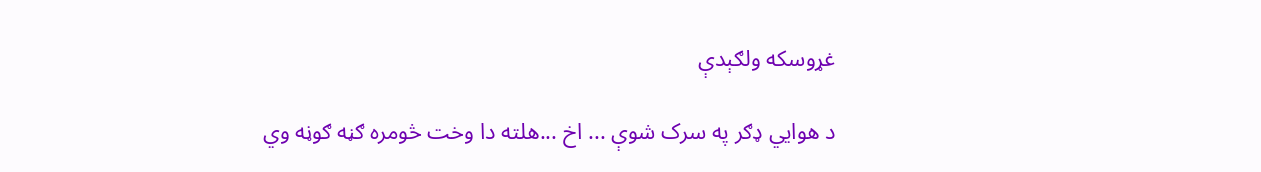غړوسکه ولګېدې

د هوایي ډګر په سرک شوې ... اخ ...هلته دا وخت څومره ګڼه ګوڼه وي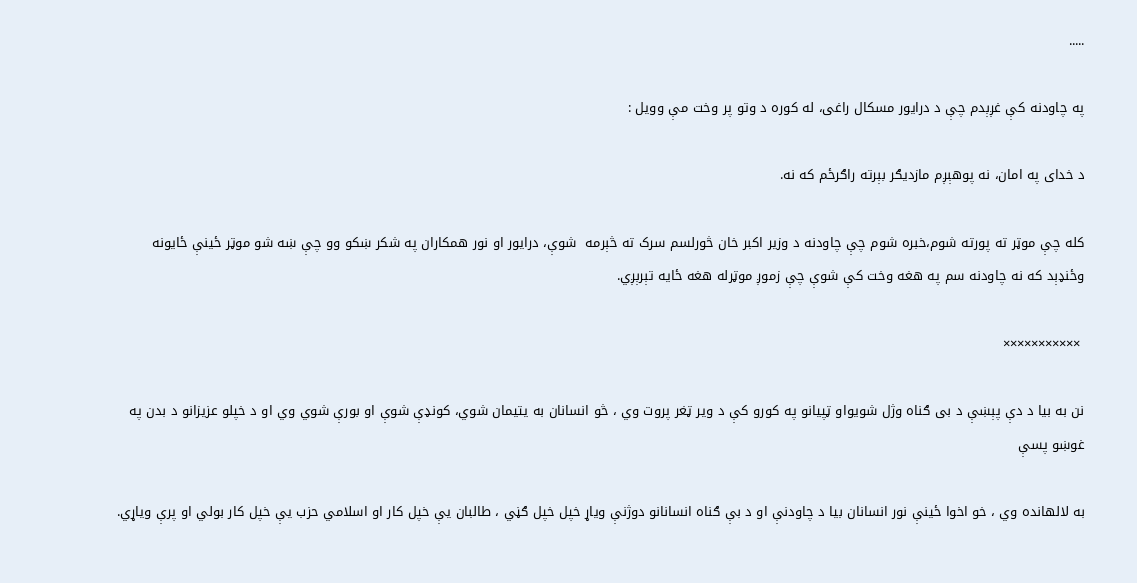.....

په چاودنه کې غږېدم چې د درایور مسکال راغی، له کوره د وتو پر وخت مې وویل :

د خدای په امان، نه پوهېږم مازدیګر بېرته راګرځم که نه.

کله چې موټر ته پورته شوم،خبره شوم چې چاودنه د وزیر اکبر خان څورلسم سرک ته څېرمه  شوې، درایور او نور همکاران په شکر ښکو وو چې ښه شو موټر ځینې ځایونه وځنډېد که نه چاودنه سم په هغه وخت کې شوې چې زموږ موټرله هغه ځایه تېرېږي.

 ×××××××××××

نن به بیا د دې پېښې د بی ګناه وژل شویواو ټپیانو په کورو کې د ویر ټغر پروت وي ، څو انسانان به یتیمان شوي، کونډې شوې او بورې شوي وي او د خپلو عزیزانو د بدن په غوښو پسې

به لالهانده وي ، خو اخوا ځینې نور انسانان بیا د چاودنې او د بې ګناه انسانانو دوژنې ویاړ خپل خپل ګڼي ، طالبان یې خپل کار او اسلامي حزب یې خپل کار بولي او پرې ویاړي.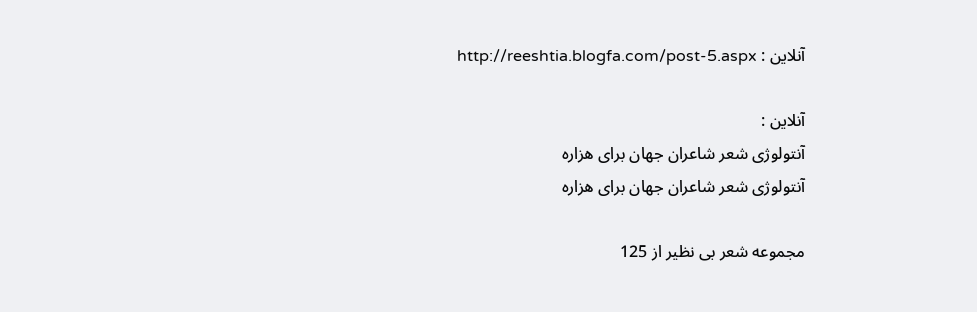آنلاین : http://reeshtia.blogfa.com/post-5.aspx

آنلاین :
آنتولوژی شعر شاعران جهان برای هزاره
آنتولوژی شعر شاعران جهان برای هزاره

مجموعه شعر بی نظیر از 125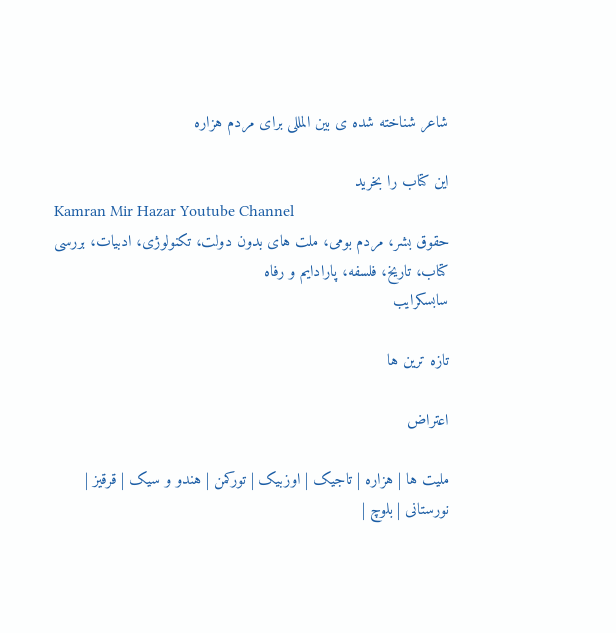شاعر شناخته شده ی بین المللی برای مردم هزاره

این کتاب را بخرید
Kamran Mir Hazar Youtube Channel
حقوق بشر، مردم بومی، ملت های بدون دولت، تکنولوژی، ادبیات، بررسی کتاب، تاریخ، فلسفه، پارادایم و رفاه
سابسکرایب

تازه ترین ها

اعتراض

ملیت ها | هزاره | تاجیک | اوزبیک | تورکمن | هندو و سیک | قرقیز | نورستانی | بلوچ |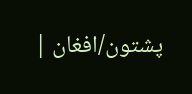پشتون/افغان |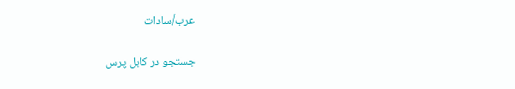عرب/سادات

جستجو در کابل پرس